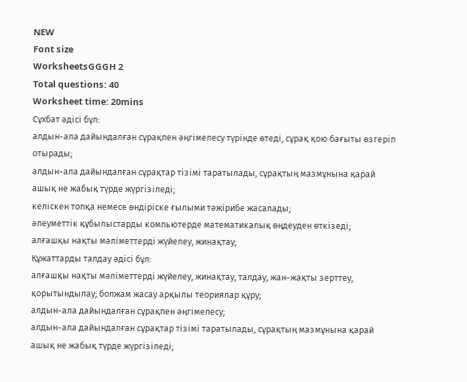NEW
Font size
WorksheetsGGGH 2
Total questions: 40
Worksheet time: 20mins
Сұхбат әдісі бұл:
алдын-ала дайындалған сұрақпен әңгімелесу түрінде өтеді, сұрақ қою бағыты өзгеріп отырады;
алдын-ала дайындалған сұрақтар тізімі таратылады, сұрақтың мазмұнына қарай ашық не жабық түрде жүргізіледі;
келіскен топқа немесе өндіріске ғылыми тәжірибе жасалады;
әлеуметтік құбылыстарды компьютерде математикалық өңдеуден өткізеді;
алғашқы нақты мәліметтерді жүйелеу, жинақтау;
Құжаттарды талдау әдісі бұл:
алғашқы нақты мәліметтерді жүйелеу, жинақтау, талдау, жан-жақты зерттеу, қорытындылау; болжам жасау арқылы теориялар құру;
алдын-ала дайындалған сұрақпен әңгімелесу;
алдын-ала дайындалған сұрақтар тізімі таратылады, сұрақтың мазмұнына қарай ашық не жабық түрде жүргізіледі;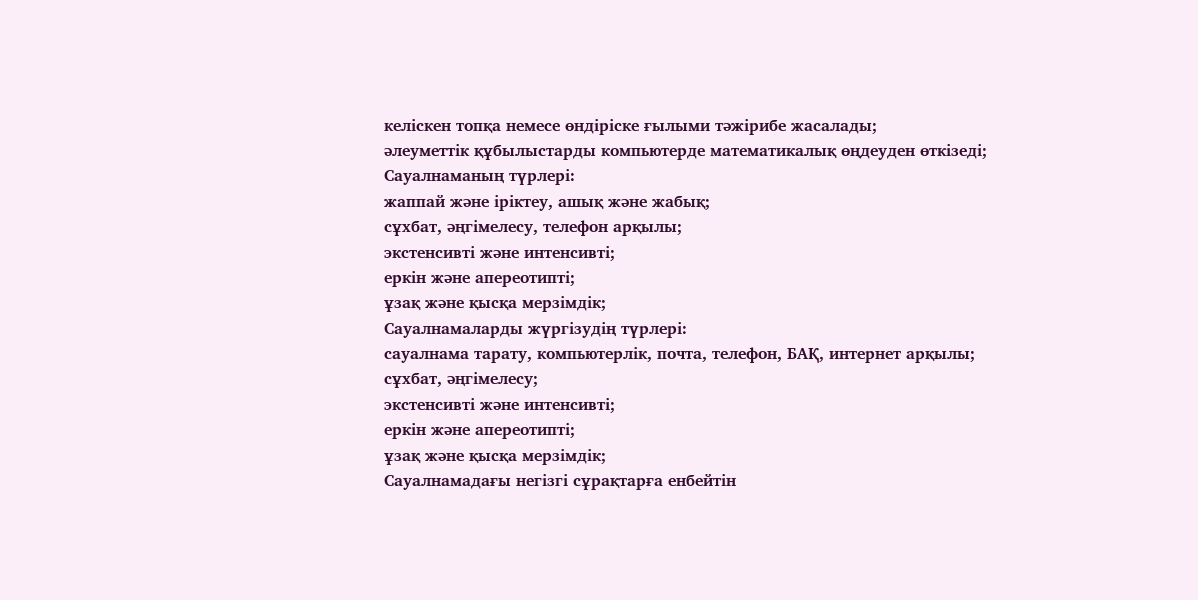келіскен топқа немесе өндіріске ғылыми тәжірибе жасалады;
әлеуметтік құбылыстарды компьютерде математикалық өңдеуден өткізеді;
Сауалнаманың түрлері:
жаппай және іріктеу, ашық және жабық;
сұхбат, әңгімелесу, телефон арқылы;
экстенсивті және интенсивті;
еркін және апереотипті;
ұзақ және қысқа мерзімдік;
Сауалнамаларды жүргізудің түрлері:
сауалнама тарату, компьютерлік, почта, телефон, БАҚ, интернет арқылы;
сұхбат, әңгімелесу;
экстенсивті және интенсивті;
еркін және апереотипті;
ұзақ және қысқа мерзімдік;
Сауалнамадағы негізгі сұрақтарға енбейтін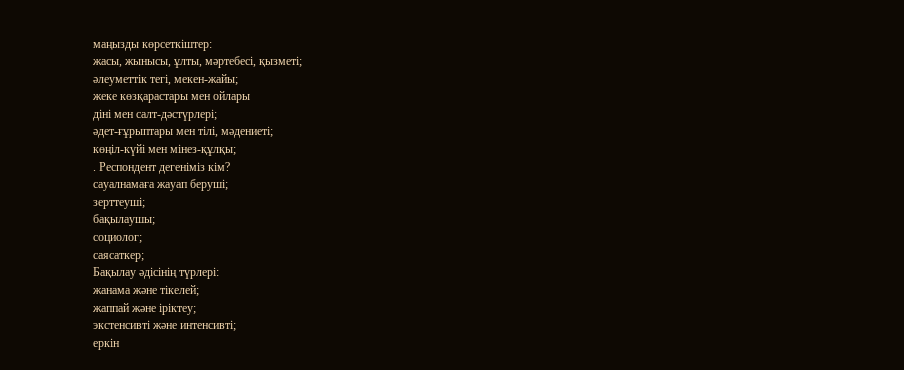маңызды көрсеткіштер:
жасы, жынысы, ұлты, мәртебесі, қызметі;
әлеуметтік тегі, мекен-жайы;
жеке көзқарастары мен ойлары
діні мен салт-дәстүрлері;
әдет-ғұрыптары мен тілі, мәдениеті;
көңіл-күйі мен мінез-құлқы;
. Респондент дегеніміз кім?
сауалнамаға жауап беруші;
зерттеуші;
бақылаушы;
социолог;
саясаткер;
Бақылау әдісінің түрлері:
жанама және тікелей;
жаппай және іріктеу;
экстенсивті және интенсивті;
еркін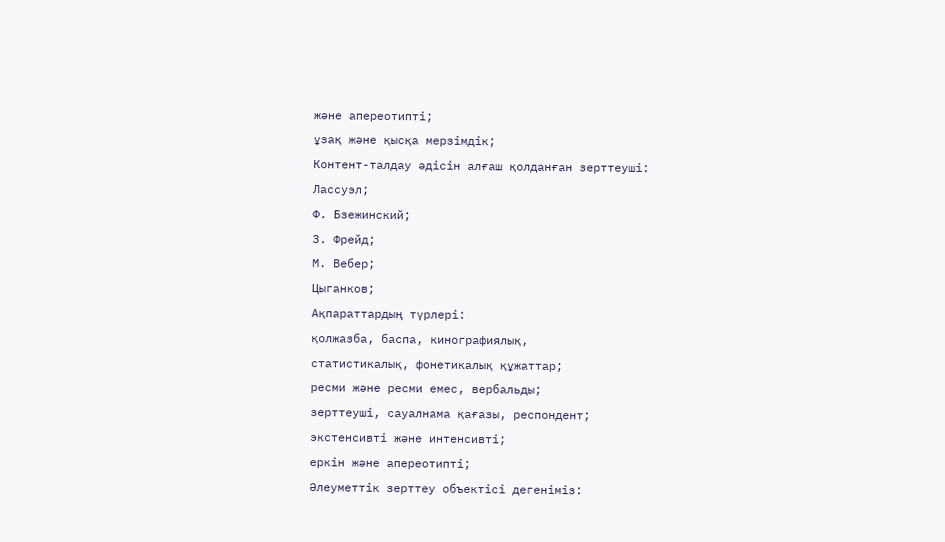және апереотипті;
ұзақ және қысқа мерзімдік;
Контент-талдау әдісін алғаш қолданған зерттеуші:
Лассуэл;
Ф. Бзежинский;
З. Фрейд;
М. Вебер;
Цыганков;
Ақпараттардың түрлері:
қолжазба, баспа, кинографиялық,
статистикалық, фонетикалық құжаттар;
ресми және ресми емес, вербальды;
зерттеуші, сауалнама қағазы, респондент;
экстенсивті және интенсивті;
еркін және апереотипті;
Әлеуметтік зерттеу объектісі дегеніміз: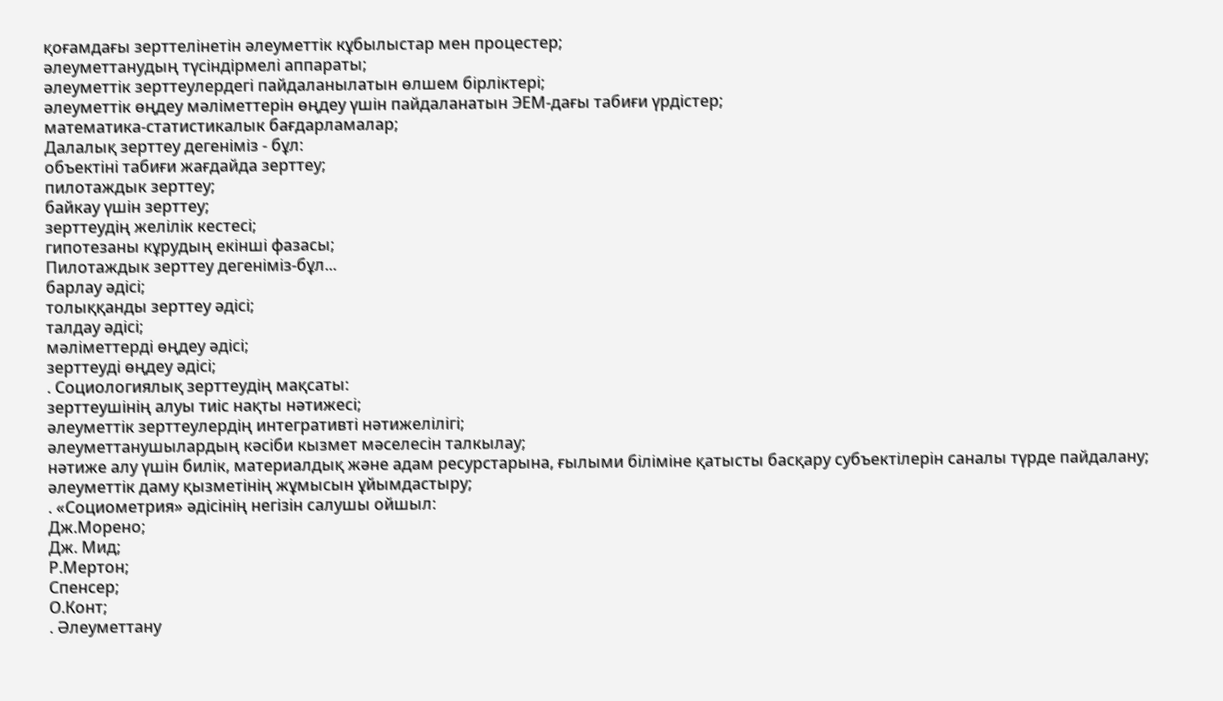қоғамдағы зерттелінетін әлеуметтік кұбылыстар мен процестер;
әлеуметтанудың түсіндірмелі аппараты;
әлеуметтік зерттеулердегі пайдаланылатын өлшем бірліктері;
әлеуметтік өңдеу мәліметтерін өңдеу үшін пайдаланатын ЭЕМ-дағы табиғи үрдістер;
математика-статистикалык бағдарламалар;
Далалық зерттеу дегеніміз - бұл:
объектіні табиғи жағдайда зерттеу;
пилотаждык зерттеу;
байкау үшін зерттеу;
зерттеудің желілік кестесі;
гипотезаны кұрудың екінші фазасы;
Пилотаждык зерттеу дегеніміз-бұл...
барлау әдісі;
толыққанды зерттеу әдісі;
талдау әдісі;
мәліметтерді өңдеу әдісі;
зерттеуді өңдеу әдісі;
. Социологиялық зерттеудің мақсаты:
зерттеушінің алуы тиіс нақты нәтижесі;
әлеуметтік зерттеулердің интегративті нәтижелілігі;
әлеуметтанушылардың кәсіби кызмет мәселесін талкылау;
нәтиже алу үшін билік, материалдық және адам ресурстарына, ғылыми біліміне қатысты басқару субъектілерін саналы түрде пайдалану;
әлеуметтік даму қызметінің жұмысын ұйымдастыру;
. «Социометрия» әдісінің негізін салушы ойшыл:
Дж.Морено;
Дж. Мид;
Р.Мертон;
Спенсер;
О.Конт;
. Әлеуметтану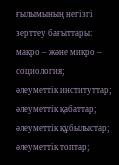ғылымының негізгі зерттеу бағыттары:
макро – және микро – социология;
әлеуметтік институттар;
әлеуметтік қабаттар;
әлеуметтік құбылыстар;
әлеуметтік топтар;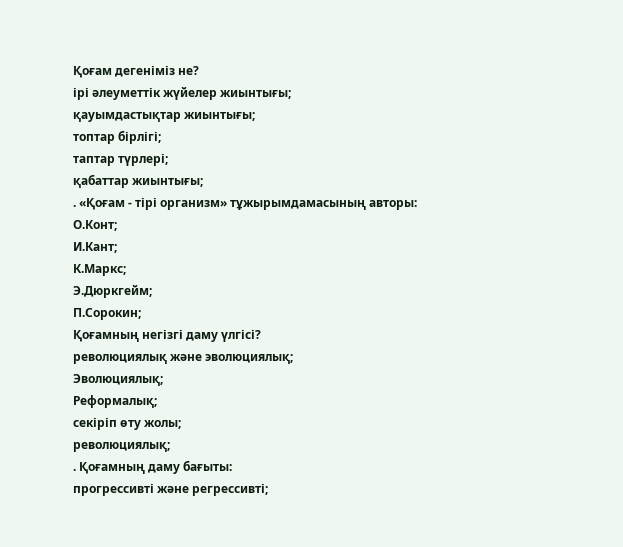Қоғам дегеніміз не?
ірі әлеуметтік жүйелер жиынтығы;
қауымдастықтар жиынтығы;
топтар бірлігі;
таптар түрлері;
қабаттар жиынтығы;
. «Қоғам - тірі организм» тұжырымдамасының авторы:
О.Конт;
И.Кант;
К.Маркс;
Э.Дюркгейм;
П.Сорокин;
Қоғамның негізгі даму үлгісі?
революциялық және эволюциялық;
Эволюциялық;
Реформалық;
секіріп өту жолы;
революциялық;
. Қоғамның даму бағыты:
прогрессивті және регрессивті;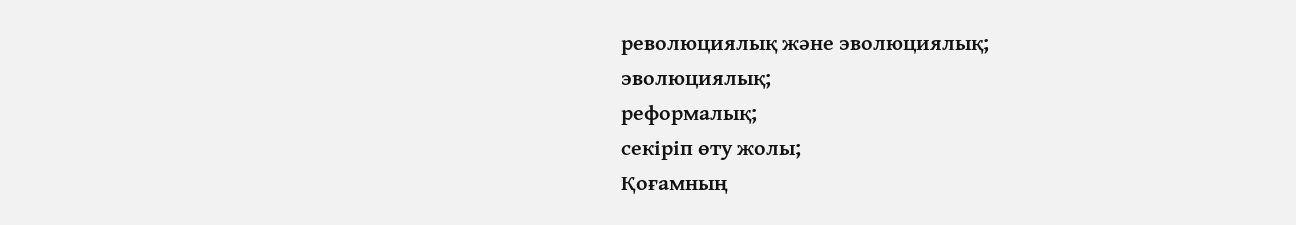революциялық және эволюциялық;
эволюциялық;
реформалық;
секіріп өту жолы;
Қоғамның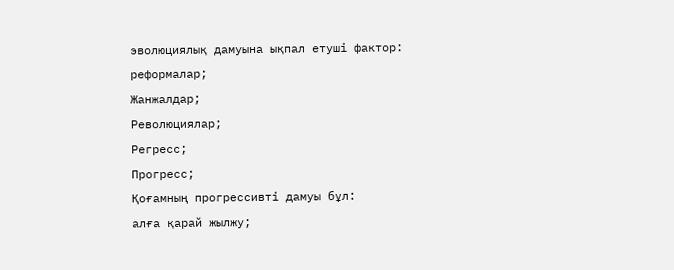эволюциялық дамуына ықпал етуші фактор:
реформалар;
Жанжалдар;
Революциялар;
Регресс;
Прогресс;
Қоғамның прогрессивті дамуы бұл:
алға қарай жылжу;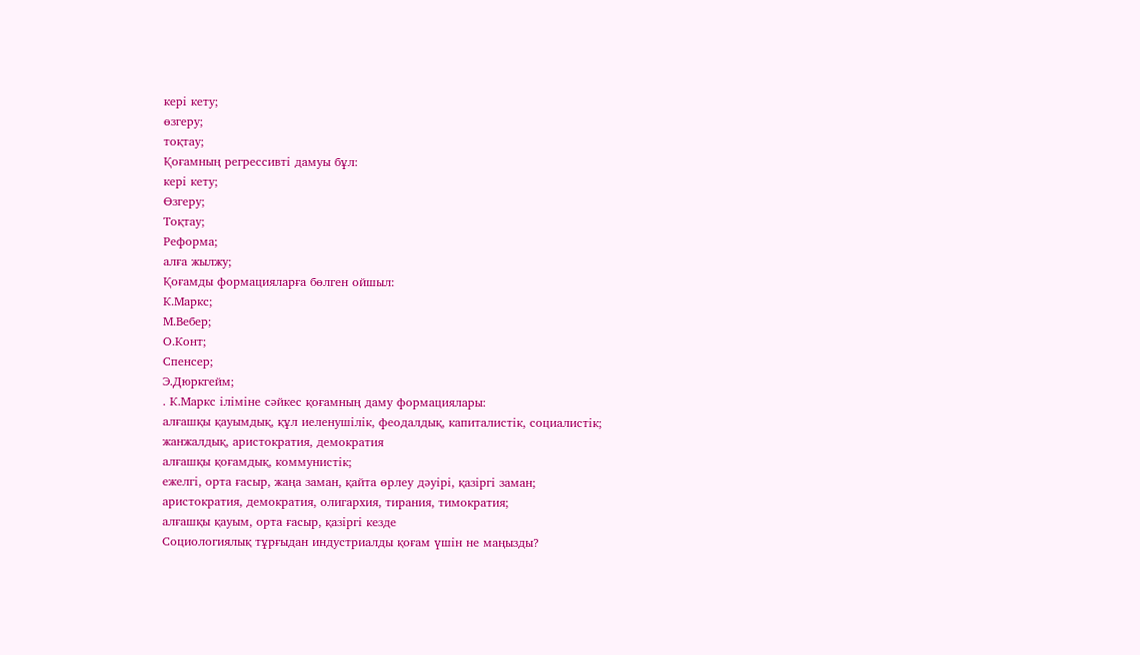кері кету;
өзгеру;
тоқтау;
Қоғамның регрессивті дамуы бұл:
кері кету;
Өзгеру;
Тоқтау;
Реформа;
алға жылжу;
Қоғамды формацияларға бөлген ойшыл:
К.Маркс;
М.Вебер;
О.Конт;
Спенсер;
Э.Дюркгейм;
. К.Маркс іліміне сәйкес қоғамның даму формациялары:
алғашқы қауымдық, құл иеленушілік, феодалдық, капиталистік, социалистік;
жанжалдық, аристократия, демократия
алғашқы қоғамдық, коммунистік;
ежелгі, орта ғасыр, жаңа заман, қайта өрлеу дәуірі, қазіргі заман;
аристократия, демократия, олигархия, тирания, тимократия;
алғашқы қауым, орта ғасыр, қазіргі кезде
Социологиялық тұрғыдан индустриалды қоғам үшін не маңызды?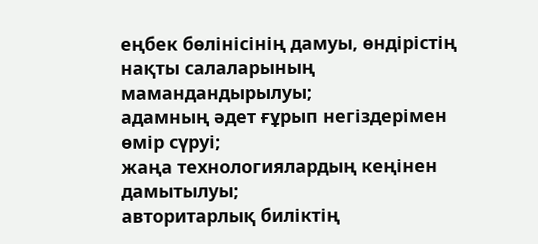еңбек бөлінісінің дамуы, өндірістің нақты салаларының мамандандырылуы;
адамның әдет ғұрып негіздерімен өмір сүруі;
жаңа технологиялардың кеңінен дамытылуы;
авторитарлық биліктің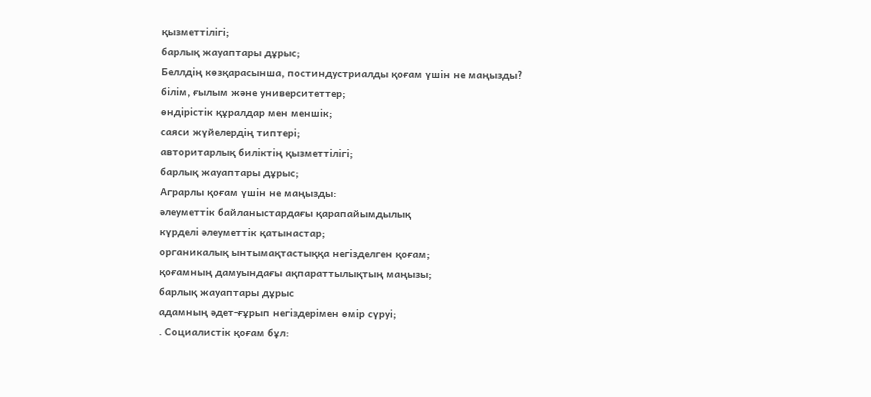қызметтілігі;
барлық жауаптары дұрыс;
Беллдің көзқарасынша, постиндустриалды қоғам үшін не маңызды?
білім, ғылым және университеттер;
өндірістік құралдар мен меншік;
саяси жүйелердің типтері;
авторитарлық биліктің қызметтілігі;
барлық жауаптары дұрыс;
Аграрлы қоғам үшін не маңызды:
әлеуметтік байланыстардағы қарапайымдылық
күрделі әлеуметтік қатынастар;
органикалық ынтымақтастыққа негізделген қоғам;
қоғамның дамуындағы ақпараттылықтың маңызы;
барлық жауаптары дұрыс
адамның әдет-ғұрып негіздерімен өмір сүруі;
. Социалистік қоғам бұл: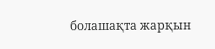болашақта жарқын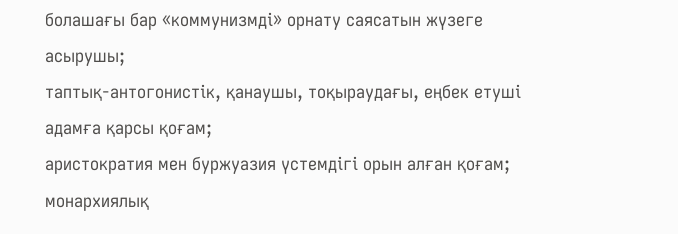болашағы бар «коммунизмді» орнату саясатын жүзеге асырушы;
таптық-антогонистік, қанаушы, тоқыраудағы, еңбек етуші адамға қарсы қоғам;
аристократия мен буржуазия үстемдігі орын алған қоғам;
монархиялық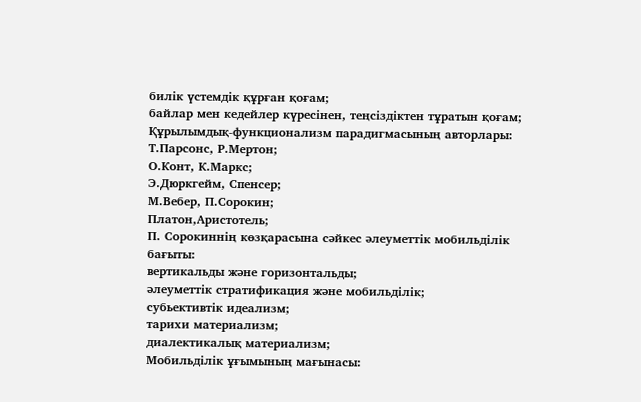билік үстемдік құрған қоғам;
байлар мен кедейлер күресінен, теңсіздіктен тұратын қоғам;
Құрылымдық-функционализм парадигмасының авторлары:
Т.Парсонс, Р.Мертон;
О.Конт, К.Маркс;
Э.Дюркгейм, Спенсер;
М.Вебер, П.Сорокин;
Платон,Аристотель;
П. Сорокиннің көзқарасына сәйкес әлеуметтік мобильділік бағыты:
вертикальды және горизонтальды;
әлеуметтік стратификация және мобильділік;
субьективтік идеализм;
тарихи материализм;
диалектикалық материализм;
Мобильділік ұғымының мағынасы: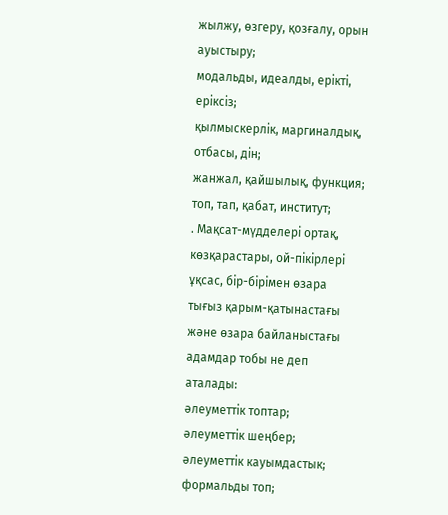жылжу, өзгеру, қозғалу, орын ауыстыру;
модальды, идеалды, ерікті, еріксіз;
қылмыскерлік, маргиналдық, отбасы, дін;
жанжал, қайшылық, функция;
топ, тап, қабат, институт;
. Мақсат-мүдделері ортақ, көзқарастары, ой-пікірлері ұқсас, бір-бірімен өзара тығыз қарым-қатынастағы және өзара байланыстағы адамдар тобы не деп аталады:
әлеуметтік топтар;
әлеуметтік шеңбер;
әлеуметтік кауымдастык;
формальды топ;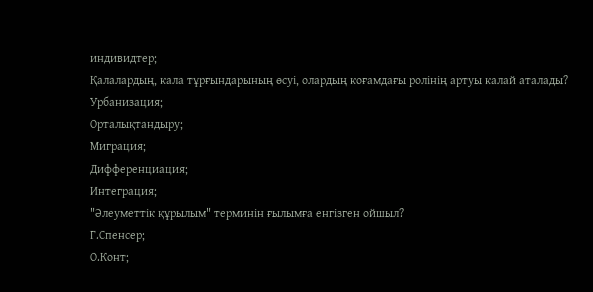индивидтер;
Қалалардың, кала тұрғындарының өсуі, олардың коғамдағы ролінің артуы калай аталады?
Урбанизация;
Орталықтандыру;
Миграция;
Дифференциация;
Интеграция;
"Әлеуметтік құрылым" терминін ғылымға енгізген ойшыл?
Г.Спенсер;
О.Конт;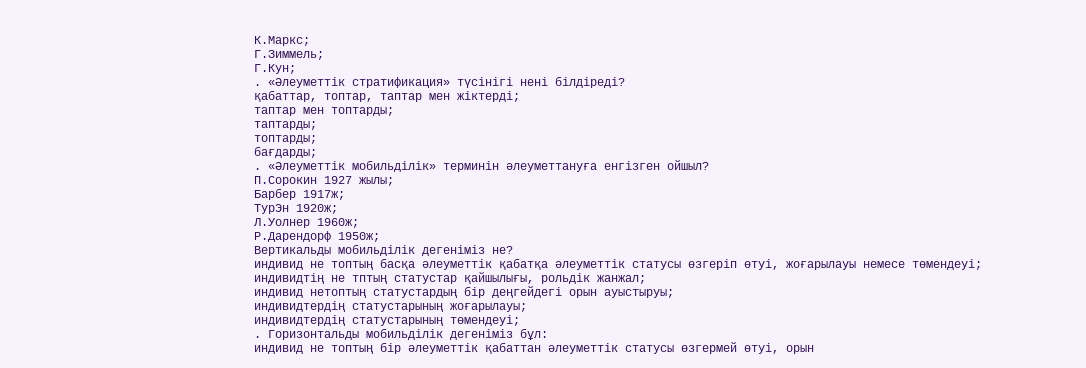К.Маркс;
Г.Зиммель;
Г.Кун;
. «Әлеуметтік стратификация» түсінігі нені білдіреді?
қабаттар, топтар, таптар мен жіктерді;
таптар мен топтарды;
таптарды;
топтарды;
бағдарды;
. «Әлеуметтік мобильділік» терминін әлеуметтануға енгізген ойшыл?
П.Сорокин 1927 жылы;
Барбер 1917ж;
ТурЭн 1920ж;
Л.Уолнер 1960ж;
Р.Дарендорф 1950ж;
Вертикальды мобильділік дегеніміз не?
индивид не топтың басқа әлеуметтік қабатқа әлеуметтік статусы өзгеріп өтуі, жоғарылауы немесе төмендеуі;
индивидтің не тптың статустар қайшылығы, рольдік жанжал;
индивид нетоптың статустардың бір деңгейдегі орын ауыстыруы;
индивидтердің статустарының жоғарылауы;
индивидтердің статустарының төмендеуі;
. Горизонтальды мобильділік дегеніміз бұл:
индивид не топтың бір әлеуметтік қабаттан әлеуметтік статусы өзгермей өтуі, орын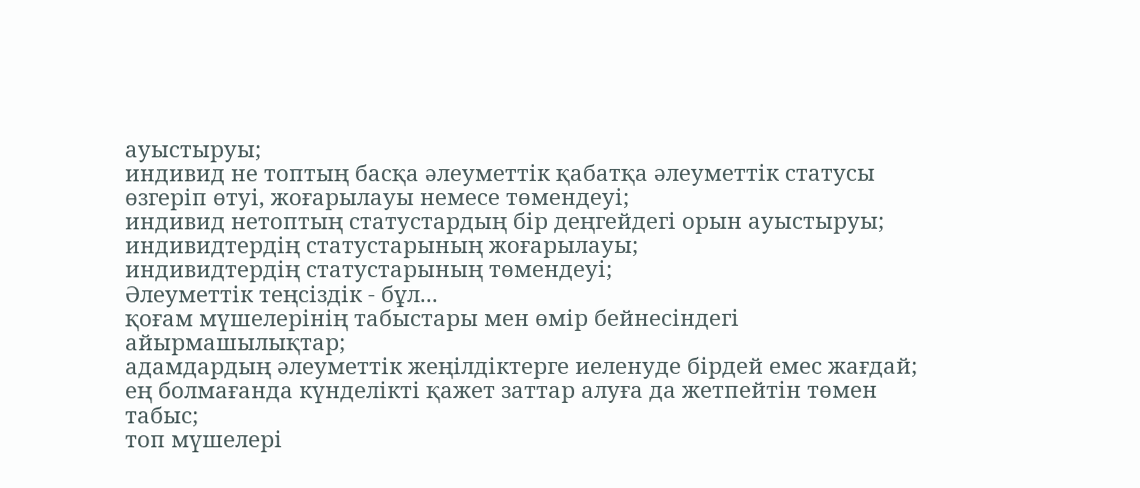ауыстыруы;
индивид не топтың басқа әлеуметтік қабатқа әлеуметтік статусы өзгеріп өтуі, жоғарылауы немесе төмендеуі;
индивид нетоптың статустардың бір деңгейдегі орын ауыстыруы;
индивидтердің статустарының жоғарылауы;
индивидтердің статустарының төмендеуі;
Әлеуметтік теңсіздік - бұл...
қоғам мүшелерінің табыстары мен өмір бейнесіндегі айырмашылықтар;
адамдардың әлеуметтік жеңілдіктерге иеленуде бірдей емес жағдай;
ең болмағанда күнделікті қажет заттар алуға да жетпейтін төмен табыс;
топ мүшелері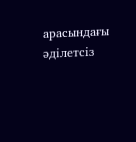арасындағы әділетсіз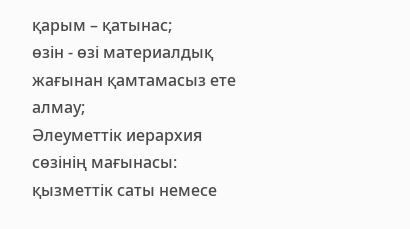қарым – қатынас;
өзін - өзі материалдық жағынан қамтамасыз ете алмау;
Әлеуметтік иерархия сөзінің мағынасы:
қызметтік саты немесе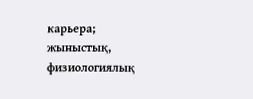карьера;
жыныстық, физиологиялық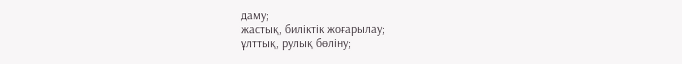даму;
жастық, биліктік жоғарылау;
ұлттық, рулық бөліну;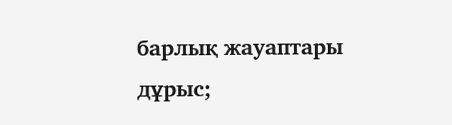барлық жауаптары дұрыс;